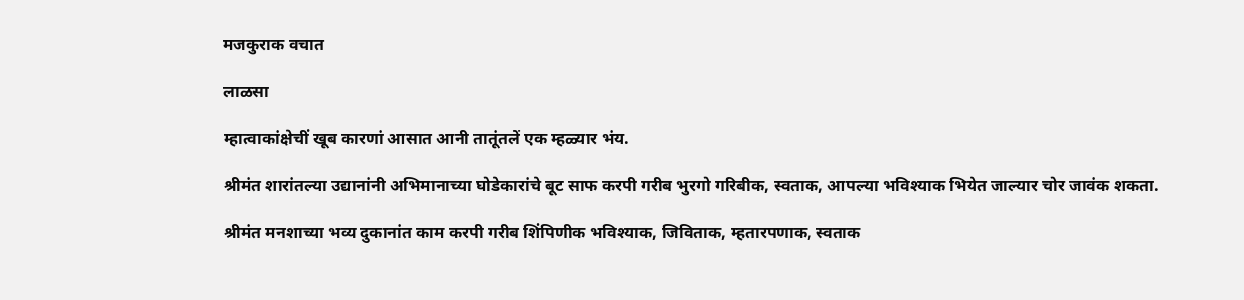मजकुराक वचात

लाळसा

म्हात्वाकांक्षेचीं खूब कारणां आसात आनी तातूंतलें एक म्हळ्यार भंय.

श्रीमंत शारांतल्या उद्यानांनी अभिमानाच्या घोडेकारांचे बूट साफ करपी गरीब भुरगो गरिबीक, स्वताक, आपल्या भविश्याक भियेत जाल्यार चोर जावंक शकता.

श्रीमंत मनशाच्या भव्य दुकानांत काम करपी गरीब शिंपिणीक भविश्याक, जिविताक, म्हतारपणाक, स्वताक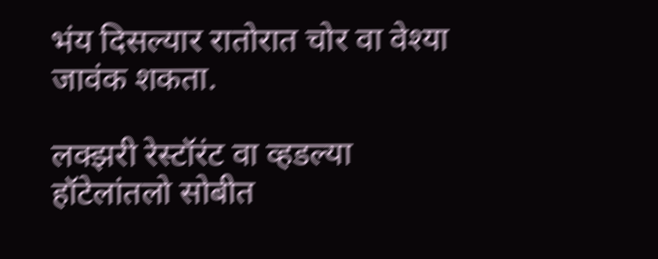भंय दिसल्यार रातोरात चोर वा वेश्या जावंक शकता.

लक्झरी रेस्टॉरंट वा व्हडल्या हॉटेलांतलो सोबीत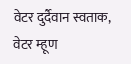वेटर दुर्दैवान स्वताक, वेटर म्हूण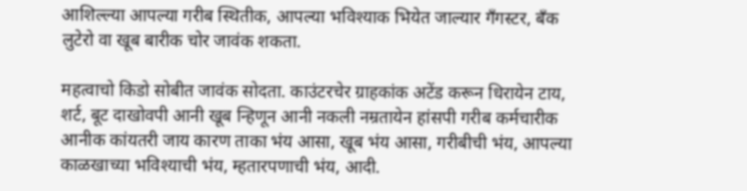आशिल्ल्या आपल्या गरीब स्थितीक, आपल्या भविश्याक भियेत जाल्यार गँगस्टर, बँक लुटेरो वा खूब बारीक चोर जावंक शकता.

महत्वाचो किडो सोबीत जावंक सोदता. काउंटरचेर ग्राहकांक अटेंड करून धिरायेन टाय, शर्ट, बूट दाखोवपी आनी खूब न्हिणून आनी नकली नम्रतायेन हांसपी गरीब कर्मचारीक आनीक कांयतरी जाय कारण ताका भंय आसा, खूब भंय आसा, गरीबीची भंय, आपल्या काळखाच्या भविश्याची भंय, म्हतारपणाची भंय, आदी.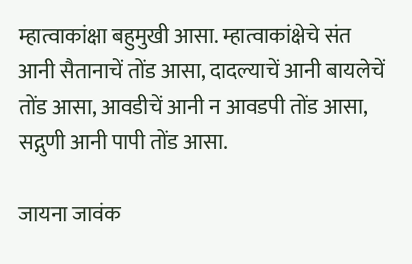म्हात्वाकांक्षा बहुमुखी आसा. म्हात्वाकांक्षेचे संत आनी सैतानाचें तोंड आसा, दादल्याचें आनी बायलेचें तोंड आसा, आवडीचें आनी न आवडपी तोंड आसा, सद्गुणी आनी पापी तोंड आसा.

जायना जावंक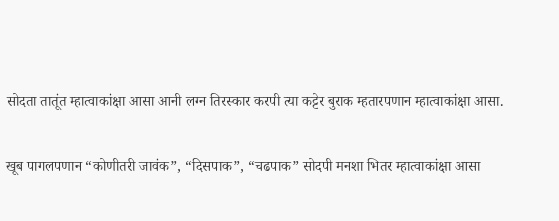सोदता तातूंत म्हात्वाकांक्षा आसा आनी लग्न तिरस्कार करपी त्या कट्टेर बुराक म्हतारपणान म्हात्वाकांक्षा आसा.

खूब पागलपणान “कोणीतरी जावंक”, “दिसपाक”, “चढपाक” सोदपी मनशा भितर म्हात्वाकांक्षा आसा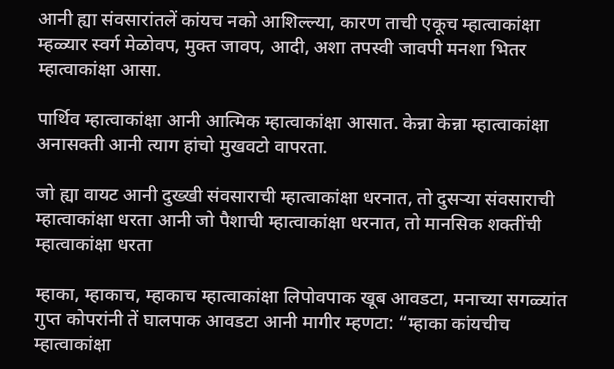आनी ह्या संवसारांतलें कांयच नको आशिल्ल्या, कारण ताची एकूच म्हात्वाकांक्षा म्हळ्यार स्वर्ग मेळोवप, मुक्त जावप, आदी, अशा तपस्वी जावपी मनशा भितर म्हात्वाकांक्षा आसा.

पार्थिव म्हात्वाकांक्षा आनी आत्मिक म्हात्वाकांक्षा आसात. केन्ना केन्ना म्हात्वाकांक्षा अनासक्ती आनी त्याग हांचो मुखवटो वापरता.

जो ह्या वायट आनी दुख्खी संवसाराची म्हात्वाकांक्षा धरनात, तो दुसर्‍या संवसाराची म्हात्वाकांक्षा धरता आनी जो पैशाची म्हात्वाकांक्षा धरनात, तो मानसिक शक्तींची म्हात्वाकांक्षा धरता

म्हाका, म्हाकाच, म्हाकाच म्हात्वाकांक्षा लिपोवपाक खूब आवडटा, मनाच्या सगळ्यांत गुप्त कोपरांनी तें घालपाक आवडटा आनी मागीर म्हणटा: “म्हाका कांयचीच म्हात्वाकांक्षा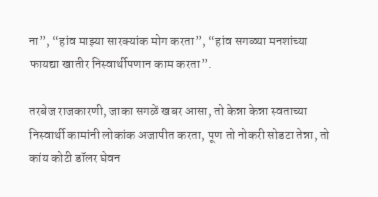ना”, “हांव माझ्या सारक्यांक मोग करता”, “हांव सगळ्या मनशांच्या फायद्या खातीर निस्वार्थीपणान काम करता”.

तरबेज राजकारणी, जाका सगळें खबर आसा, तो केन्ना केन्ना स्वताच्या निस्वार्थी कामांनी लोकांक अजापीत करता, पूण तो नोकरी सोडटा तेन्ना, तो कांय कोटी डॉलर घेवन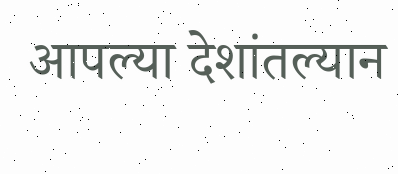आपल्या देशांतल्यान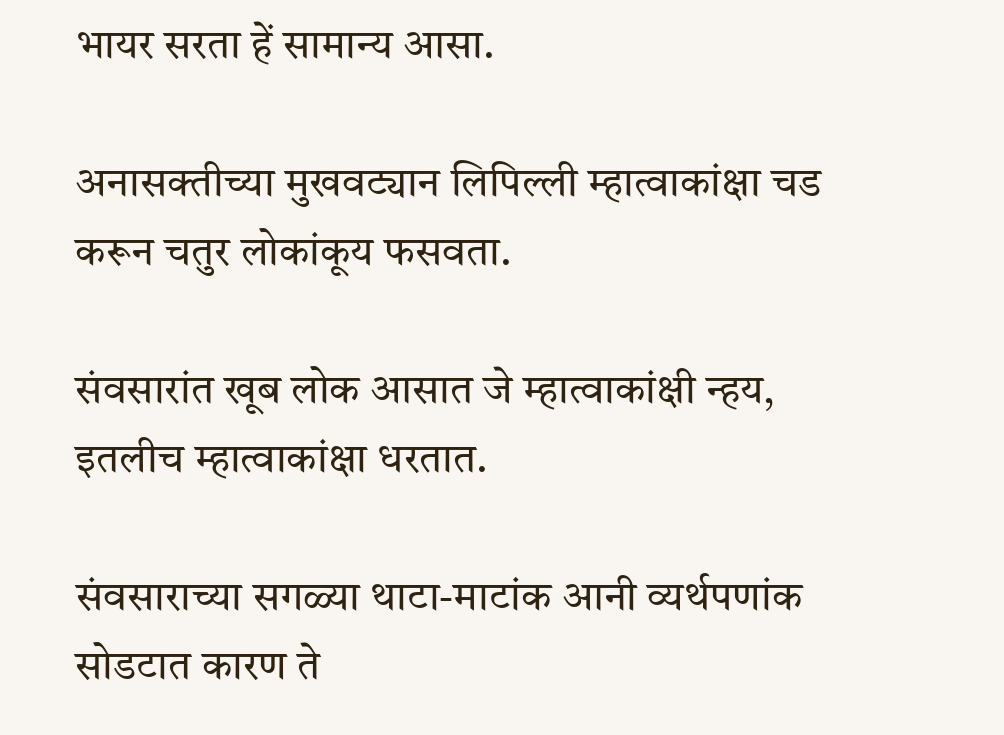भायर सरता हें सामान्य आसा.

अनासक्तीच्या मुखवट्यान लिपिल्ली म्हात्वाकांक्षा चड करून चतुर लोकांकूय फसवता.

संवसारांत खूब लोक आसात जे म्हात्वाकांक्षी न्हय, इतलीच म्हात्वाकांक्षा धरतात.

संवसाराच्या सगळ्या थाटा-माटांक आनी व्यर्थपणांक सोडटात कारण ते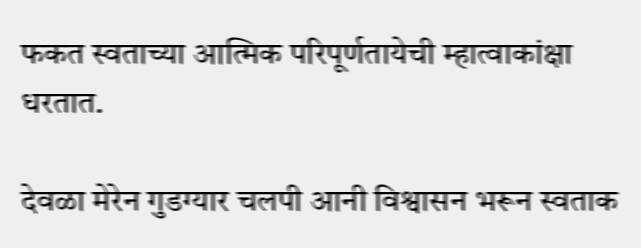फकत स्वताच्या आत्मिक परिपूर्णतायेची म्हात्वाकांक्षा धरतात.

देवळा मेरेन गुडग्यार चलपी आनी विश्वासन भरून स्वताक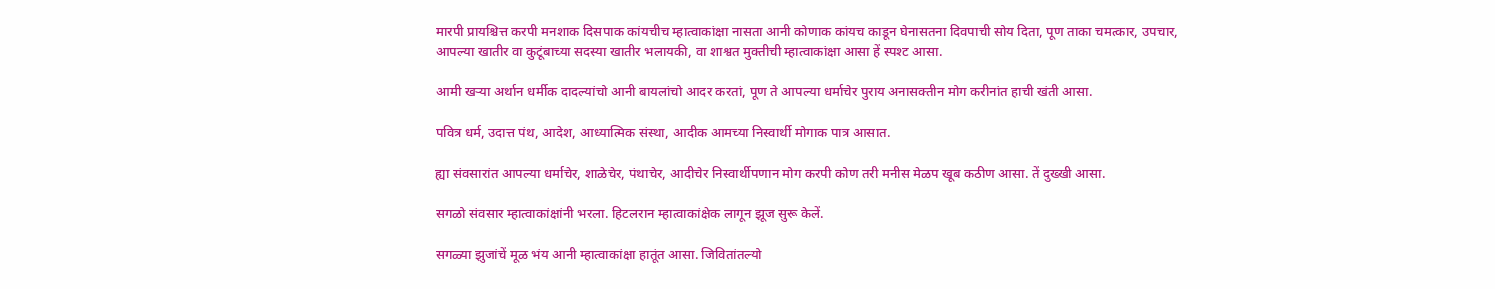मारपी प्रायश्चित्त करपी मनशाक दिसपाक कांयचीच म्हात्वाकांक्षा नासता आनी कोणाक कांयच काडून घेनासतना दिवपाची सोय दिता, पूण ताका चमत्कार, उपचार, आपल्या खातीर वा कुटूंबाच्या सदस्या खातीर भलायकी, वा शाश्वत मुक्तीची म्हात्वाकांक्षा आसा हें स्पश्ट आसा.

आमी खऱ्या अर्थान धर्मीक दादल्यांचो आनी बायलांचो आदर करतां, पूण ते आपल्या धर्माचेर पुराय अनासक्तीन मोग करीनांत हाची खंती आसा.

पवित्र धर्म, उदात्त पंथ, आदेश, आध्यात्मिक संस्था, आदीक आमच्या निस्वार्थी मोगाक पात्र आसात.

ह्या संवसारांत आपल्या धर्माचेर, शाळेचेर, पंथाचेर, आदीचेर निस्वार्थीपणान मोग करपी कोण तरी मनीस मेळप खूब कठीण आसा. तें दुख्खी आसा.

सगळो संवसार म्हात्वाकांक्षांनी भरला. हिटलरान म्हात्वाकांक्षेक लागून झूज सुरू केलें.

सगळ्या झुजांचें मूळ भंय आनी म्हात्वाकांक्षा हातूंत आसा. जिवितांतल्यो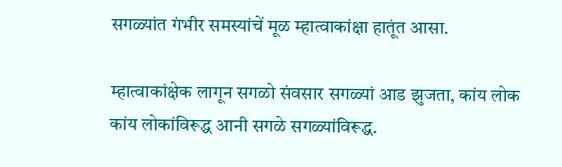सगळ्यांत गंभीर समस्यांचें मूळ म्हात्वाकांक्षा हातूंत आसा.

म्हात्वाकांक्षेक लागून सगळो संवसार सगळ्यां आड झुजता, कांय लोक कांय लोकांविरूद्ध आनी सगळे सगळ्यांविरूद्ध.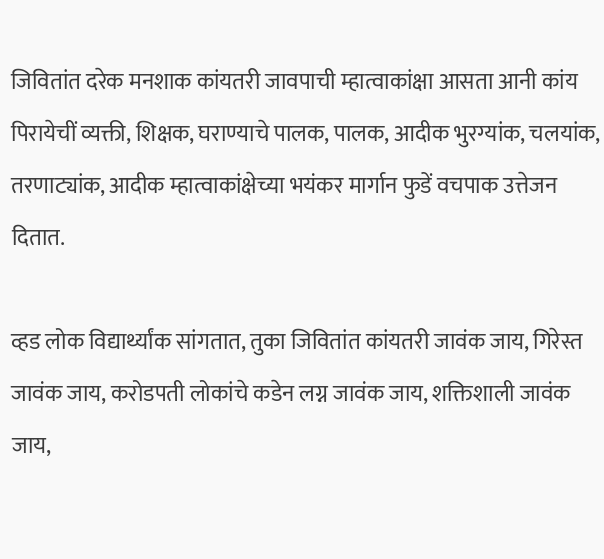जिवितांत दरेक मनशाक कांयतरी जावपाची म्हात्वाकांक्षा आसता आनी कांय पिरायेचीं व्यक्ती, शिक्षक, घराण्याचे पालक, पालक, आदीक भुरग्यांक, चलयांक, तरणाट्यांक, आदीक म्हात्वाकांक्षेच्या भयंकर मार्गान फुडें वचपाक उत्तेजन दितात.

व्हड लोक विद्यार्थ्यांक सांगतात, तुका जिवितांत कांयतरी जावंक जाय, गिरेस्त जावंक जाय, करोडपती लोकांचे कडेन लग्न जावंक जाय, शक्तिशाली जावंक जाय,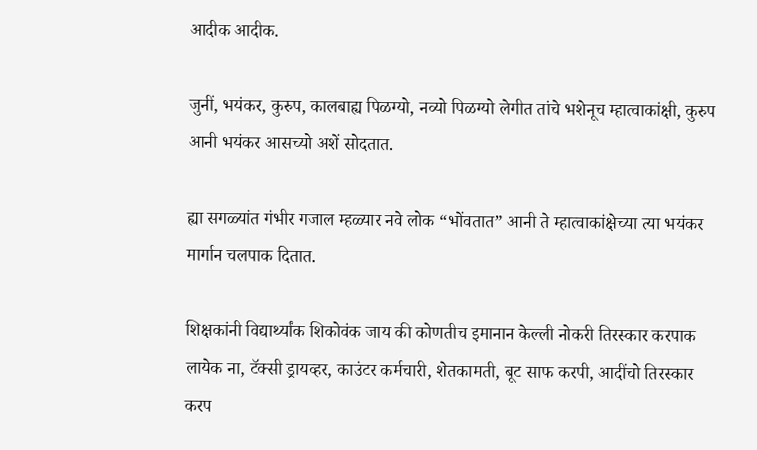आदीक आदीक.

जुनीं, भयंकर, कुरुप, कालबाह्य पिळग्यो, नव्यो पिळग्यो लेगीत तांचे भशेनूच म्हात्वाकांक्षी, कुरुप आनी भयंकर आसच्यो अशें सोदतात.

ह्या सगळ्यांत गंभीर गजाल म्हळ्यार नवे लोक “भोंवतात” आनी ते म्हात्वाकांक्षेच्या त्या भयंकर मार्गान चलपाक दितात.

शिक्षकांनी विद्यार्थ्यांक शिकोवंक जाय की कोणतीच इमानान केल्ली नोकरी तिरस्कार करपाक लायेक ना, टॅक्सी ड्रायव्हर, काउंटर कर्मचारी, शेतकामती, बूट साफ करपी, आदींचो तिरस्कार करप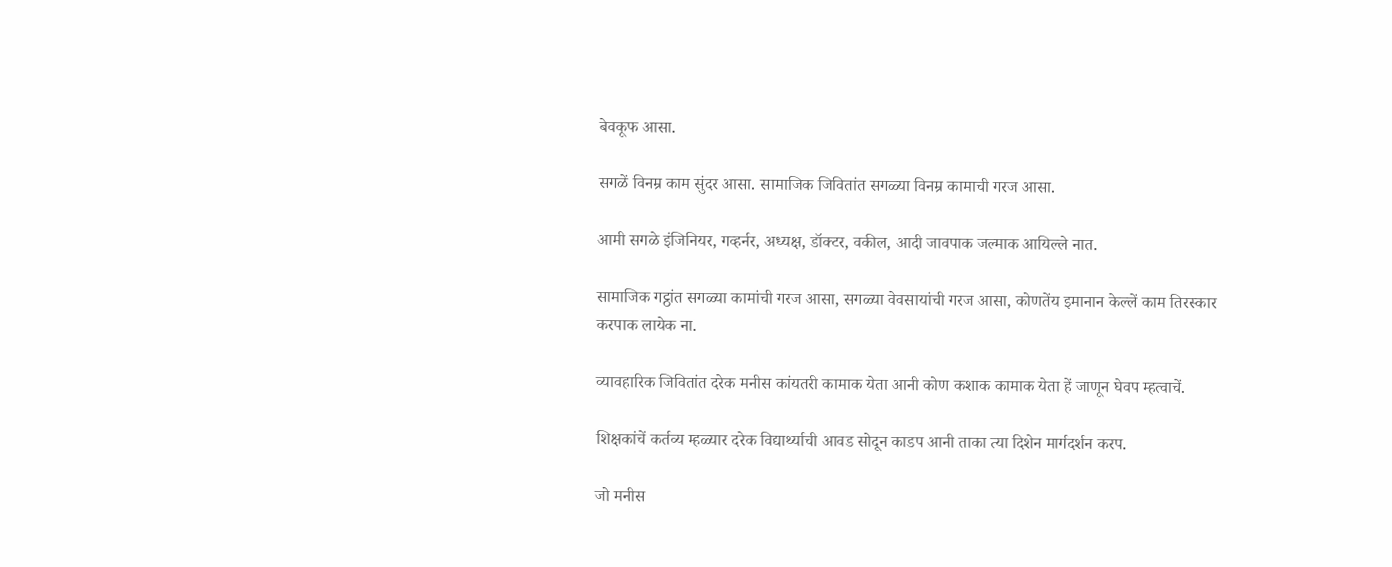बेवकूफ आसा.

सगळें विनम्र काम सुंदर आसा. सामाजिक जिवितांत सगळ्या विनम्र कामाची गरज आसा.

आमी सगळे इंजिनियर, गव्हर्नर, अध्यक्ष, डॉक्टर, वकील, आदी जावपाक जल्माक आयिल्ले नात.

सामाजिक गट्ठांत सगळ्या कामांची गरज आसा, सगळ्या वेवसायांची गरज आसा, कोणतेंय इमानान केल्लें काम तिरस्कार करपाक लायेक ना.

व्यावहारिक जिवितांत दरेक मनीस कांयतरी कामाक येता आनी कोण कशाक कामाक येता हें जाणून घेवप म्हत्वाचें.

शिक्षकांचें कर्तव्य म्हळ्यार दरेक विद्यार्थ्याची आवड सोदून काडप आनी ताका त्या दिशेन मार्गदर्शन करप.

जो मनीस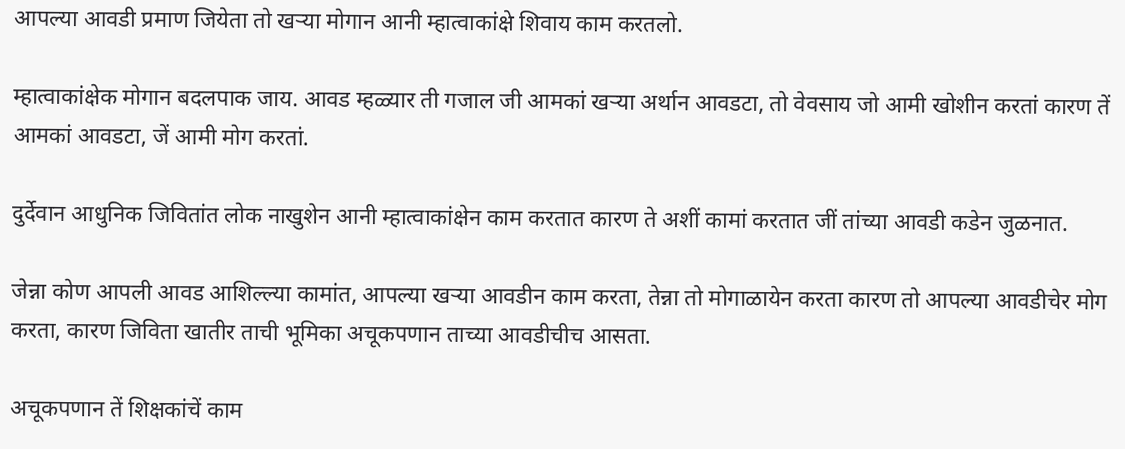आपल्या आवडी प्रमाण जियेता तो खऱ्या मोगान आनी म्हात्वाकांक्षे शिवाय काम करतलो.

म्हात्वाकांक्षेक मोगान बदलपाक जाय. आवड म्हळ्यार ती गजाल जी आमकां खऱ्या अर्थान आवडटा, तो वेवसाय जो आमी खोशीन करतां कारण तें आमकां आवडटा, जें आमी मोग करतां.

दुर्देवान आधुनिक जिवितांत लोक नाखुशेन आनी म्हात्वाकांक्षेन काम करतात कारण ते अशीं कामां करतात जीं तांच्या आवडी कडेन जुळनात.

जेन्ना कोण आपली आवड आशिल्ल्या कामांत, आपल्या खऱ्या आवडीन काम करता, तेन्ना तो मोगाळायेन करता कारण तो आपल्या आवडीचेर मोग करता, कारण जिविता खातीर ताची भूमिका अचूकपणान ताच्या आवडीचीच आसता.

अचूकपणान तें शिक्षकांचें काम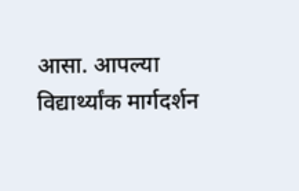आसा. आपल्या विद्यार्थ्यांक मार्गदर्शन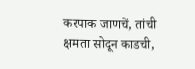करपाक जाणचें, तांची क्षमता सोदून काडची,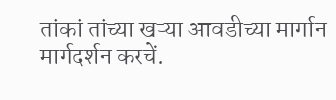तांकां तांच्या खऱ्या आवडीच्या मार्गान मार्गदर्शन करचें.